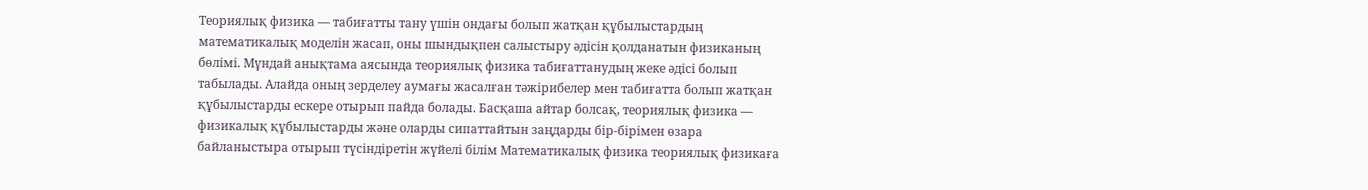Теориялық физика — табиғатты тану үшін ондағы болып жатқан құбылыстардың математикалық моделін жасап, оны шындықпен салыстыру әдісін қолданатын физиканың бөлімі. Мұндай анықтама аясында теориялық физика табиғаттанудың жеке әдісі болып табылады. Алайда оның зерделеу аумағы жасалған тәжірибелер мен табиғатта болып жатқан құбылыстарды ескере отырып пайда болады. Басқаша айтар болсақ, теориялық физика — физикалық құбылыстарды және оларды сипаттайтын заңдарды бір-бірімен өзара байланыстыра отырып түсіндіретін жүйелі білім Математикалық физика теориялық физикаға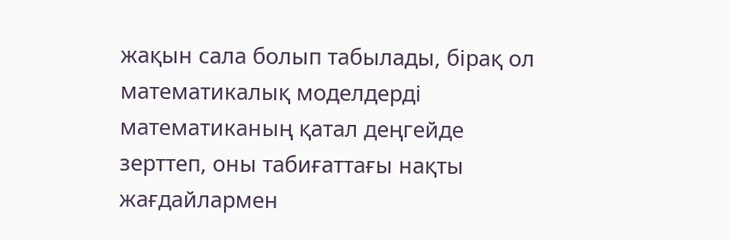жақын сала болып табылады, бірақ ол математикалық моделдерді математиканың қатал деңгейде зерттеп, оны табиғаттағы нақты жағдайлармен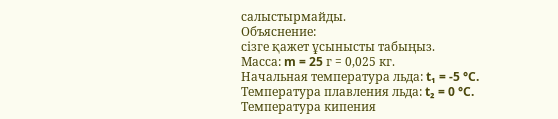салыстырмайды.
Объяснение:
сізге қажет ұсынысты табыңыз.
Масса: m = 25 г = 0,025 кг.
Начальная температура льда: t₁ = -5 °C.
Температура плавления льда: t₂ = 0 °C.
Температура кипения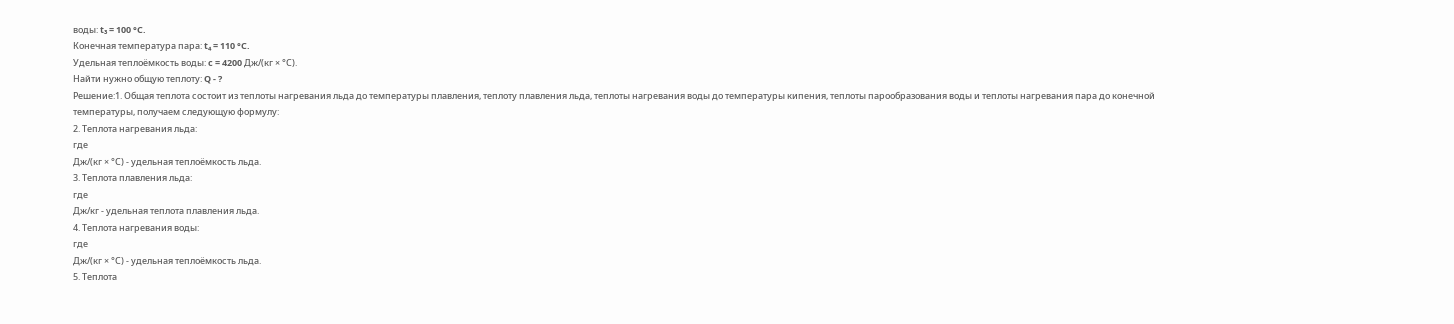воды: t₃ = 100 °C.
Конечная температура пара: t₄ = 110 °C.
Удельная теплоёмкость воды: c = 4200 Дж/(кг × °С).
Найти нужно общую теплоту: Q - ?
Решение:1. Общая теплота состоит из теплоты нагревания льда до температуры плавления, теплоту плавления льда, теплоты нагревания воды до температуры кипения, теплоты парообразования воды и теплоты нагревания пара до конечной температуры, получаем следующую формулу:
2. Теплота нагревания льда:
где
Дж/(кг × °С) - удельная теплоёмкость льда.
3. Теплота плавления льда:
где
Дж/кг - удельная теплота плавления льда.
4. Теплота нагревания воды:
где
Дж/(кг × °С) - удельная теплоёмкость льда.
5. Теплота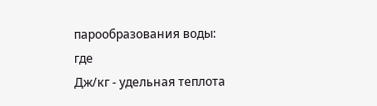парообразования воды:
где
Дж/кг - удельная теплота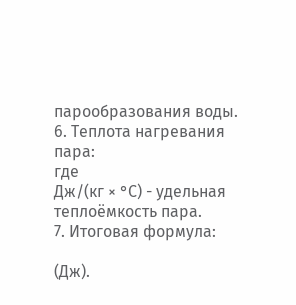парообразования воды.
6. Теплота нагревания пара:
где
Дж/(кг × °С) - удельная теплоёмкость пара.
7. Итоговая формула:

(Дж).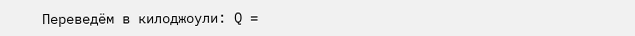Переведём в килоджоули: Q =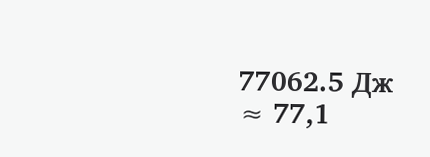77062.5 Дж ≈ 77,1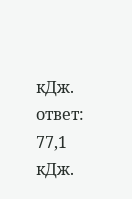кДж.
ответ: 77,1 кДж.